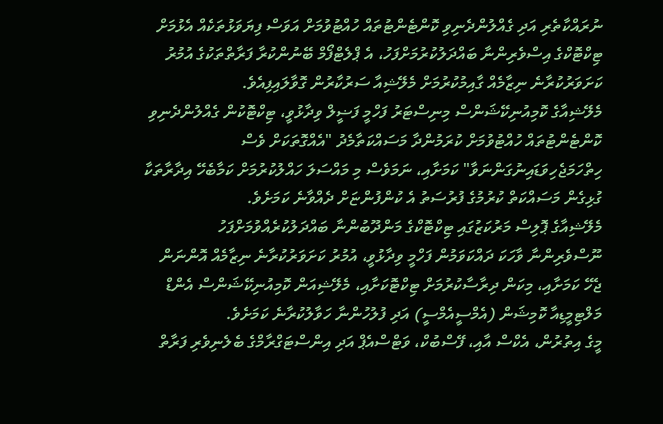ނުރައްކާތެރި އަދި ގެއްލުންދެނިވި ކޮންޓެންޓުތައް ހުއްޓުވުމަށް އަވަސް ފިޔަވަޅުތަކެއް އެޅުމަށް ޓިކްޓޮކްގެ އިސްވެރިންނާ ބައްދަލުކުރުމަށްފަހު، އެ ޕްލެޓްފޯމް ބޭނުންކުރާ ފަރާތްތަކުގެ އުމުރު ކަށަވަރުކުރާނެ ނިޒާމެއް ގާއިމުކުރުމަށް މެލޭޝިއާ ސަރުކާރުން ގޮވާލައިފިއެވެ.
މެލޭޝިއާގެ ކޮމިއުނިކޭޝަންސް މިނިސްޓަރު ފަހްމީ ފަޟީލް ވިދާޅުވީ، ޓިކްޓޮކުން ގެއްލުންދެނިވި ކޮންޓެންޓުތައް ހުއްޓުވުމަށް ކުރަމުންދާ މަސައްކަތާމެދު "އެއްގޮތަކަށް ވެސް ހިތްހަމަޖެހިވަޑައިނުގަންނަވާ" ކަމަށާއި، ނަމަވެސް މި މައްސަލަ ހައްލުކުރުމަށް ކަމާބެހޭ އިދާރާތަކާ ގުޅިގެން މަސައްކަތް ކުރުމުގެ ފުރުސަތު އެ ކުންފުންޏަށް ދެއްވާނެ ކަމަށެވެ.
މެލޭޝިއާގެ ޕޮލިސް މަރުކަޒުގައި ޓިކްޓޮކްގެ މަންދޫބުންނާ ބައްދަލުކުރެއްވުމަށްފަހު ނޫސްވެރިންނާ ވާހަކަ ދައްކަވަމުން ފަހްމީ ވިދާޅުވީ، އުމުރު ކަށަވަރުކުރާނެ ނިޒާމެއް އޮންނަން ޖެހޭ ކަމަށާއި، މިކަން ދިރާސާކުރުމަށް ޓިކްޓޮކަށާއި، މެލޭޝިއަން ކޮމިއުނިކޭޝަންސް އެންޑް މަލްޓިމީޑިއާ ކޮމިޝަން (އެމްސީއެމްސީ) އަދި ފުލުހުންނާ ހަވާލުކުރާނެ ކަމަށެވެ.
މީގެ އިތުރުން، އެކްސް އާއި، ފޭސްބުކް، ވަޓްސްއެޕް އަދި އިންސްޓަގްރާމްގެ ބެލެނިވެރި ފަރާތް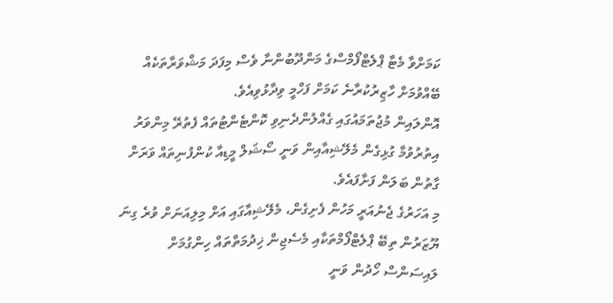ކަމަށްވާ މެޓާ ޕްލެޓްފޯމްސްގެ މަންދޫބުންނާ ވެސް މިފަދަ މަޝްވަރާތަކެއް ބޭއްވުމަށް ހާޒިރުކުރާނެ ކަމަށް ފަހްމީ ވިދާޅުވިއެވެ.
އޮންލައިން މުޖުތަމައުގައި ގެއްލުންދެނިވި ކޮންޓެންޓުތައް ފެތުރޭ މިންވަރު އިތުރުވުމާ ގުޅިގެން މެލޭޝިއާއިން ވަނީ ސޯޝަލް މީޑިއާ ކުންފުނިތައް ވަރަށް ގާތުން ބަލަން ފަށާފައެވެ.
މި އަހަރުގެ ޖެނުއަރީ މަހުން ފެށިގެން، މެލޭޝިއާގައި އަށް މިލިއަނަށް ވުރެ ގިނަ ޔޫޒަރުން ތިބޭ ޕްލެޓްފޯމްތަކާއި މެސެޖިން ޚިދުމަތްތައް ހިންގުމަށް ލައިސަންސް ހޯދުން ވަނީ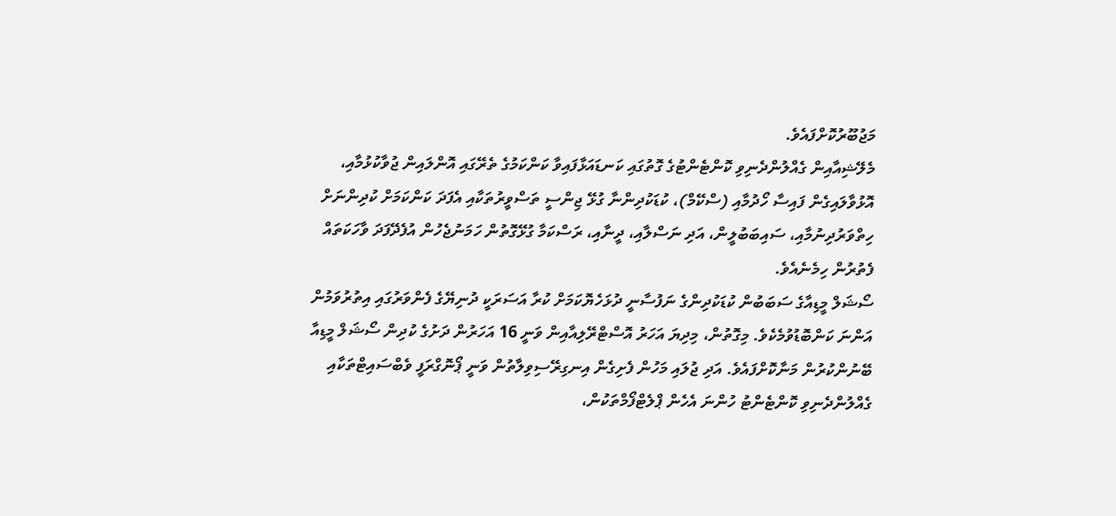މަޖުބޫރުކޮށްފައެވެ.
މެލޭޝިއާއިން ގެއްލުންދެނިވި ކޮންޓެންޓުގެ ގޮތުގައި ކަނޑައަޅާފައިވާ ކަންކަމުގެ ތެރޭގައި އޮންލައިން ޖުވާކުޅުމާއި، އޮޅުވާލައިގެން ފައިސާ ހޯދުމާއި (ސްކޭމް)، ކުޑަކުދިންނާ ގުޅޭ ޖިންސީ ތަސްވީރުތަކާއި އެފަދަ ކަންކަމަށް ކުދިންނަށް ހިތްވަރުދިނުމާއި، ސައިބަބުލީން، އަދި ނަސްލާއި، ދީނާއި، ރަސްކަމާ ގުޅޭގޮތުން ހަމަނުޖެހުން އުފެދޭފަދަ ވާހަކަތައް ފެތުރުން ހިމެނެއެވެ.
ސޯޝަލް މީޑިއާގެ ސަބަބުން ކުޑަކުދިންގެ ނަފުސާނީ ދުޅަހެޔޮކަމަށް ކުރާ އަސަރަކީ ދުނިޔޭގެ ފެންވަރުގައި އިތުރުވަމުން އަންނަ ކަންބޮޑުވުމެކެވެ. މިގޮތުން، މިދިޔަ އަހަރު އޮސްޓްރޭލިއާއިން ވަނީ 16 އަހަރުން ދަށުގެ ކުދިން ސޯޝަލް މީޑިއާ ބޭނުންކުރުން މަނާކޮށްފައެވެ. އަދި ޖުލައި މަހުން ފެށިގެން އިނގިރޭސިވިލާތުން ވަނީ ޕޯނޮގްރަފީ ވެބްސައިޓްތަކާއި ގެއްލުންދެނިވި ކޮންޓެންޓު ހުންނަ އެހެން ޕްލެޓްފޯމްތަކުން،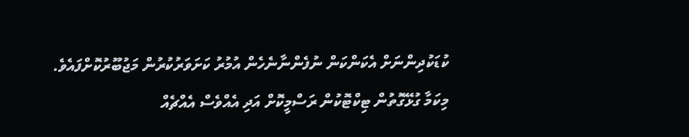ކުޑަކުދިންނަށް އެކަންކަން ނުފެންނާނެހެން އުމުރު ކަށަވަރުކުރުން މަޖުބޫރުކޮށްފައެވެ.
މިކަމާ ގުޅޭގޮތުން ޓިކްޓޮކުން ރަސްމީކޮށް އަދި އެއްވެސް އެއްޗެއް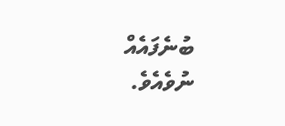ބުނެފައެއް ނުވެއެވެ.